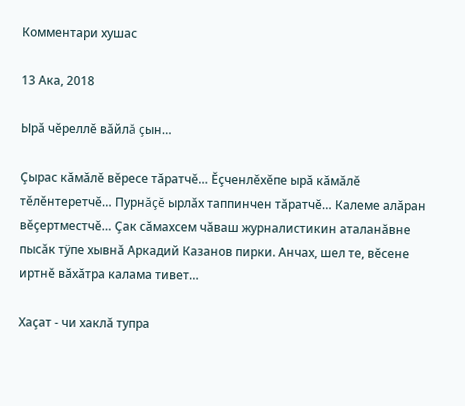Комментари хушас

13 Ака, 2018

Ырă чĕреллĕ вăйлă çын…

Çырас кăмăлĕ вĕресе тăратчĕ… Ĕçченлĕхĕпе ырă кăмăлĕ тĕлĕнтеретчĕ… Пурнăçĕ ырлăх таппинчен тăратчĕ… Калеме алăран вĕçертместчĕ… Çак сăмахсем чăваш журналистикин аталанăвне пысăк тÿпе хывнă Аркадий Казанов пирки. Анчах, шел те, вĕсене иртнĕ вăхăтра калама тивет…

Хаçат - чи хаклă тупра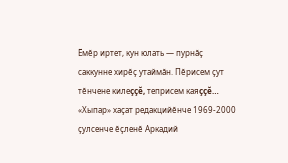Ĕмĕр иртет, кун юлать — пурнăç саккунне хирĕç утаймăн. Пĕрисем çут тĕнчене килеççĕ, теприсем каяççĕ… «Хыпар» хаçат редакцийĕнче 1969-2000 çулсенче ĕçленĕ Аркадий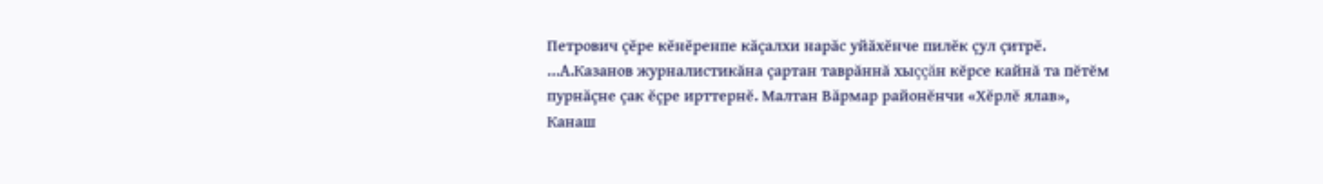Петрович çĕре кĕнĕренпе кăçалхи нарăс уйăхĕнче пилĕк çул çитрĕ.
…А.Казанов журналистикăна çартан таврăннă хыççăн кĕрсе кайнă та пĕтĕм пурнăçне çак ĕçре ирттернĕ. Малтан Вăрмар районĕнчи «Хĕрлĕ ялав», Канаш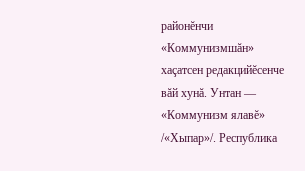районĕнчи «Коммунизмшăн» хаçатсен редакцийĕсенче вăй хунă. Унтан — «Коммунизм ялавĕ» /«Хыпар»/. Республика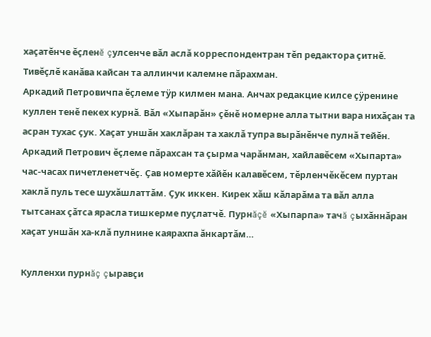хаçатĕнче ĕçленĕ çулсенче вăл аслă корреспондентран тĕп редактора çитнĕ. Тивĕçлĕ канăва кайсан та аллинчи калемне пăрахман.
Аркадий Петровичпа ĕçлеме тÿр килмен мана. Анчах редакцие килсе çÿренине куллен тенĕ пекех курнă. Вăл «Хыпарăн» çĕнĕ номерне алла тытни вара нихăçан та асран тухас çук. Хаçат уншăн хаклăран та хаклă тупра вырăнĕнче пулнă тейĕн. Аркадий Петрович ĕçлеме пăрахсан та çырма чарăнман, хайлавĕсем «Хыпарта» час-часах пичетленетчĕç. Çав номерте хăйĕн калавĕсем, тĕрленчĕкĕсем пуртан хаклă пуль тесе шухăшлаттăм. Çук иккен. Кирек хăш кăларăма та вăл алла тытсанах çăтса ярасла тишкерме пуçлатчĕ. Пурнăçĕ «Хыпарпа» тачă çыхăннăран хаçат уншăн ха-клă пулнине каярахпа ăнкартăм…

Кулленхи пурнăç çыравçи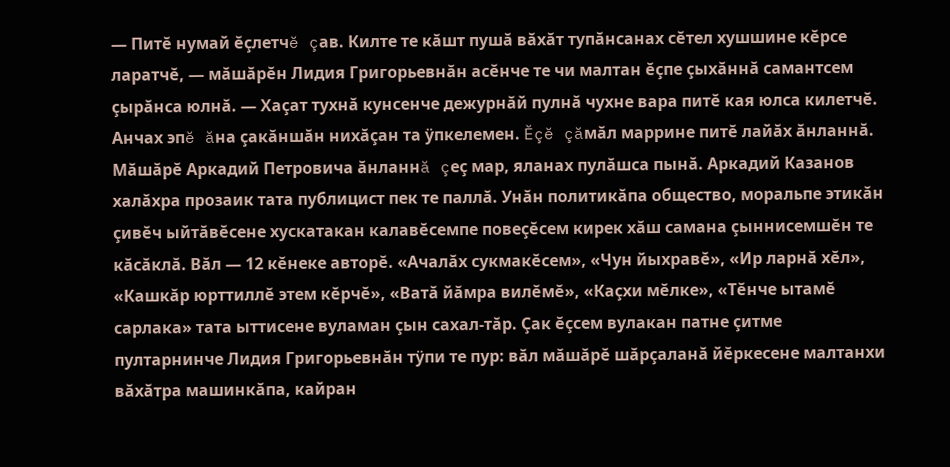— Питĕ нумай ĕçлетчĕ çав. Килте те кăшт пушă вăхăт тупăнсанах сĕтел хушшине кĕрсе ларатчĕ, — мăшăрĕн Лидия Григорьевнăн асĕнче те чи малтан ĕçпе çыхăннă самантсем çырăнса юлнă. — Хаçат тухнă кунсенче дежурнăй пулнă чухне вара питĕ кая юлса килетчĕ. Анчах эпĕ ăна çакăншăн нихăçан та ÿпкелемен. Ĕçĕ çăмăл маррине питĕ лайăх ăнланнă.
Мăшăрĕ Аркадий Петровича ăнланнă çеç мар, яланах пулăшса пынă. Аркадий Казанов халăхра прозаик тата публицист пек те паллă. Унăн политикăпа общество, моральпе этикăн çивĕч ыйтăвĕсене хускатакан калавĕсемпе повеçĕсем кирек хăш самана çыннисемшĕн те кăсăклă. Вăл — 12 кĕнеке авторĕ. «Ачалăх сукмакĕсем», «Чун йыхравĕ», «Ир ларнă хĕл», «Кашкăр юрттиллĕ этем кĕрчĕ», «Ватă йăмра вилĕмĕ», «Каçхи мĕлке», «Тĕнче ытамĕ сарлака» тата ыттисене вуламан çын сахал-тăр. Çак ĕçсем вулакан патне çитме пултарнинче Лидия Григорьевнăн тÿпи те пур: вăл мăшăрĕ шăрçаланă йĕркесене малтанхи вăхăтра машинкăпа, кайран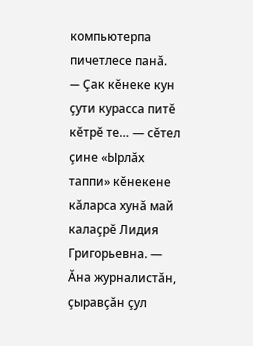компьютерпа пичетлесе панă.
— Çак кĕнеке кун çути курасса питĕ кĕтрĕ те… — сĕтел çине «Ырлăх таппи» кĕнекене кăларса хунă май калаçрĕ Лидия Григорьевна. — Ăна журналистăн, çыравçăн çул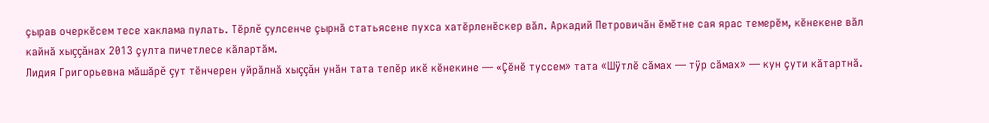çырав очеркĕсем тесе хаклама пулать. Тĕрлĕ çулсенче çырнă статьясене пухса хатĕрленĕскер вăл. Аркадий Петровичăн ĕмĕтне сая ярас темерĕм, кĕнекене вăл кайнă хыççăнах 2013 çулта пичетлесе кăлартăм.
Лидия Григорьевна мăшăрĕ çут тĕнчерен уйрăлнă хыççăн унăн тата тепĕр икĕ кĕнекине — «Çĕнĕ туссем» тата «Шÿтлĕ сăмах — тÿр сăмах» — кун çути кăтартнă.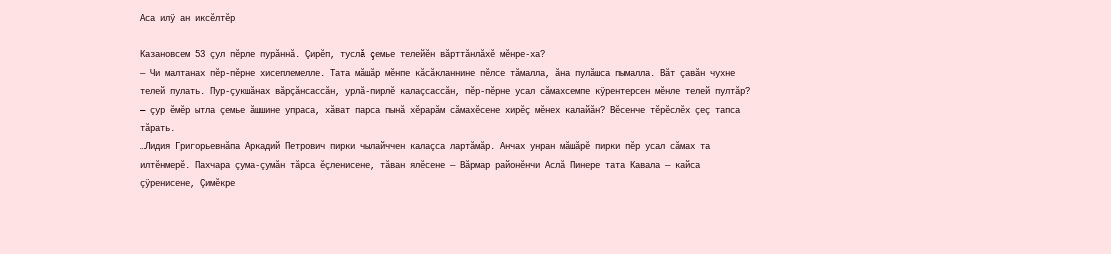Аса илÿ ан иксĕлтĕр

Казановсем 53 çул пĕрле пурăннă. Çирĕп, туслă çемье телейĕн вăрттăнлăхĕ мĕнре-ха?
— Чи малтанах пĕр-пĕрне хисеплемелле. Тата мăшăр мĕнпе кăсăкланнине пĕлсе тăмалла, ăна пулăшса пымалла. Вăт çавăн чухне телей пулать. Пур-çукшăнах вăрçăнсассăн, урлă-пирлĕ калаçсассăн, пĕр-пĕрне усал сăмахсемпе кÿрентерсен мĕнле телей пултăр? — çур ĕмĕр ытла çемье ăшшине упраса, хăват парса пынă хĕрарăм сăмахĕсене хирĕç мĕнех калайăн? Вĕсенче тĕрĕслĕх çеç тапса тăрать.
…Лидия Григорьевнăпа Аркадий Петрович пирки чылайччен калаçса лартăмăр. Анчах унран мăшăрĕ пирки пĕр усал сăмах та илтĕнмерĕ. Пахчара çума-çумăн тăрса ĕçленисене, тăван ялĕсене — Вăрмар районĕнчи Аслă Пинере тата Кавала — кайса çÿренисене, Çимĕкре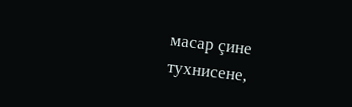масар çине тухнисене,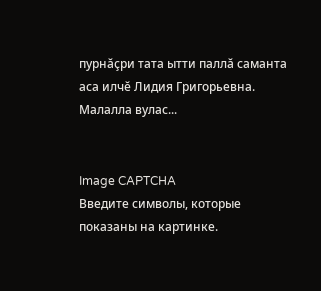пурнăçри тата ытти паллă саманта аса илчĕ Лидия Григорьевна. Малалла вулас...


Image CAPTCHA
Введите символы, которые показаны на картинке.